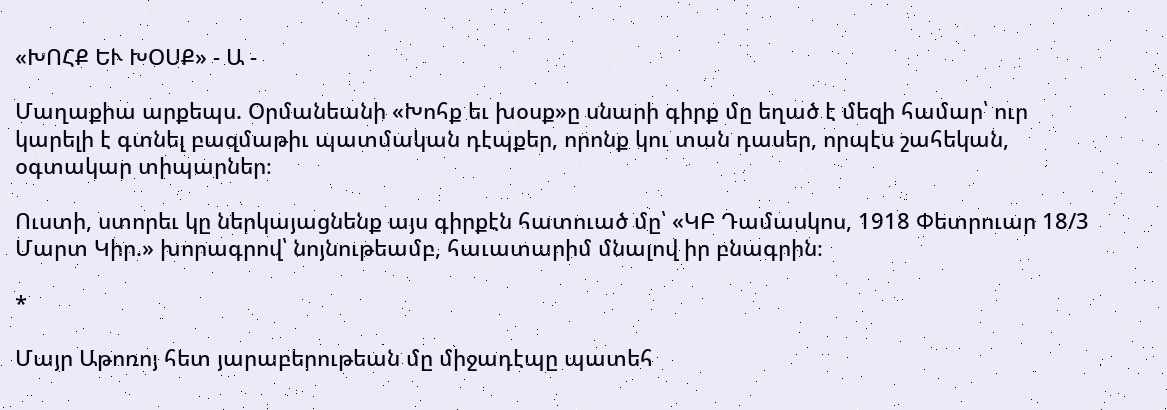«ԽՈՀՔ ԵՒ ԽՕՍՔ» - Ա -

Մաղաքիա արքեպս. Օրմանեանի «Խոհք եւ խօսք»ը սնարի գիրք մը եղած է մեզի համար՝ ուր կարելի է գտնել բազմաթիւ պատմական դէպքեր, որոնք կու տան դասեր, որպէս շահեկան, օգտակար տիպարներ։

Ուստի, ստորեւ կը ներկայացնենք այս գիրքէն հատուած մը՝ «ԿԲ Դամասկոս, 1918 Փետրուար 18/3 Մարտ Կիր.» խորագրով՝ նոյնութեամբ, հաւատարիմ մնալով իր բնագրին։

*

Մայր Աթոռոյ հետ յարաբերութեան մը միջադէպը պատեհ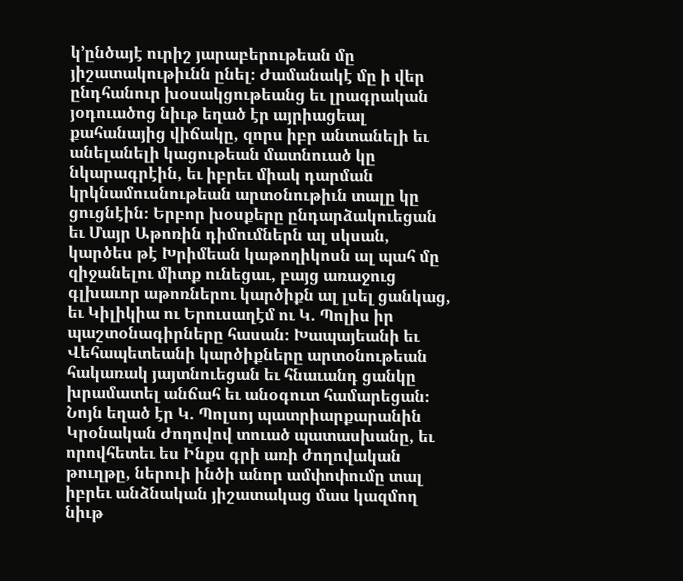կ՚ընծայէ ուրիշ յարաբերութեան մը յիշատակութիւնն ընել։ Ժամանակէ մը ի վեր ընդհանուր խօսակցութեանց եւ լրագրական յօդուածոց նիւթ եղած էր այրիացեալ քահանայից վիճակը, զորս իբր անտանելի եւ անելանելի կացութեան մատնուած կը նկարագրէին, եւ իբրեւ միակ դարման կրկնամուսնութեան արտօնութիւն տալը կը ցուցնէին։ Երբոր խօսքերը ընդարձակուեցան եւ Մայր Աթոռին դիմումներն ալ սկսան, կարծես թէ Խրիմեան կաթողիկոսն ալ պահ մը զիջանելու միտք ունեցաւ, բայց առաջուց գլխաւոր աթոռներու կարծիքն ալ լսել ցանկաց, եւ Կիլիկիա ու Երուսաղէմ ու Կ. Պոլիս իր պաշտօնագիրները հասան։ Խապայեանի եւ Վեհապետեանի կարծիքները արտօնութեան հակառակ յայտնուեցան եւ հնաւանդ ցանկը խրամատել անճահ եւ անօգուտ համարեցան։ Նոյն եղած էր Կ. Պոլսոյ պատրիարքարանին Կրօնական Ժողովով տուած պատասխանը, եւ որովհետեւ ես Ինքս գրի առի ժողովական թուղթը, ներուի ինծի անոր ամփոփումը տալ իբրեւ անձնական յիշատակաց մաս կազմող նիւթ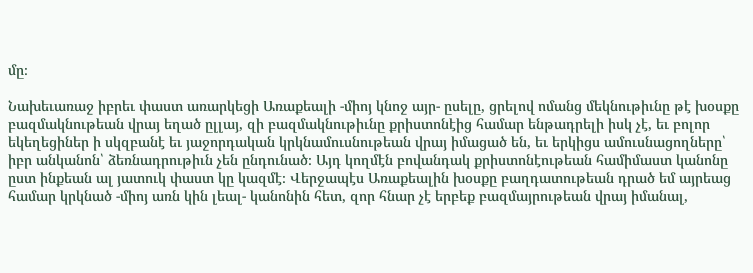մը։

Նախեւառաջ իբրեւ փաստ առարկեցի Առաքեալի -միոյ կնոջ այր- ըսելը, ցրելով ոմանց մեկնութիւնը թէ խօսքը բազմակնութեան վրայ եղած ըլլայ, զի բազմակնութիւնը քրիստոնէից համար ենթադրելի իսկ չէ, եւ բոլոր եկեղեցիներ ի սկզբանէ եւ յաջորդական կրկնամուսնութեան վրայ իմացած են, եւ երկիցս ամուսնացողները՝ իբր անկանոն՝ ձեռնադրութիւն չեն ընդունած։ Այդ կողմէն բովանդակ քրիստոնէութեան համիմաստ կանոնը ըստ ինքեան ալ յատուկ փաստ կը կազմէ։ Վերջապէս Առաքեալին խօսքը բաղդատութեան դրած եմ այրեաց համար կրկնած -միոյ առն կին լեալ- կանոնին հետ, զոր հնար չէ երբեք բազմայրութեան վրայ իմանալ,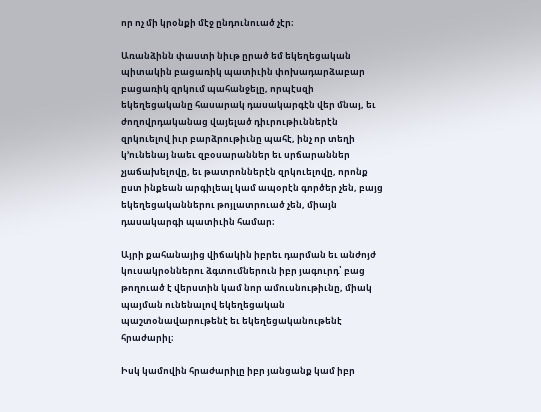որ ոչ մի կրօնքի մէջ ընդունուած չէր։

Առանձինն փաստի նիւթ ըրած եմ եկեղեցական պիտակին բացառիկ պատիւին փոխադարձաբար բացառիկ զրկում պահանջելը, որպէսզի եկեղեցականը հասարակ դասակարգէն վեր մնայ, եւ ժողովրդականաց վայելած դիւրութիւններէն զրկուելով իւր բարձրութիւնը պահէ, ինչ որ տեղի կ՚ունենայ նաեւ զբօսարաններ եւ սրճարաններ չյաճախելովը, եւ թատրոններէն զրկուելովը, որոնք ըստ ինքեան արգիլեալ կամ ապօրէն գործեր չեն, բայց եկեղեցականներու թոյլատրուած չեն, միայն դասակարգի պատիւին համար։

Այրի քահանայից վիճակին իբրեւ դարման եւ անժոյժ կուսակրօններու ձգտումներուն իբր յագուրդ՝ բաց թողուած է վերստին կամ նոր ամուսնութիւնը, միակ պայման ունենալով եկեղեցական պաշտօնավարութենէ եւ եկեղեցականութենէ հրաժարիլ։

Իսկ կամովին հրաժարիլը իբր յանցանք կամ իբր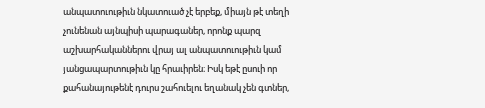անպատուութիւն նկատուած չէ երբեք, միայն թէ տեղի չունենան այնպիսի պարագաներ, որոնք պարզ աշխարհականներու վրայ ալ անպատուութիւն կամ յանցապարտութիւն կը հրաւիրեն։ Իսկ եթէ ըսուի որ քահանայութենէ դուրս շահուելու եղանակ չեն գտներ,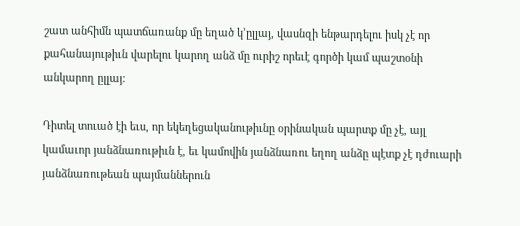շատ անհիմն պատճառանք մը եղած կ՚ըլլայ, վասնզի ենթարդելու իսկ չէ որ քահանայութիւն վարելու կարող անձ մը ուրիշ որեւէ գործի կամ պաշտօնի անկարող ըլլայ։

Դիտել տուած էի եւս, որ եկեղեցականութիւնը օրինական պարտք մը չէ, այլ կամաւոր յանձնառութիւն է, եւ կամովին յանձնառու եղող անձը պէտք չէ դժուարի յանձնառութեան պայմաններուն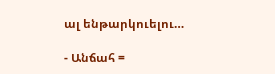ալ ենթարկուելու…

- Անճահ =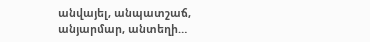անվայել, անպատշաճ, անյարմար, անտեղի…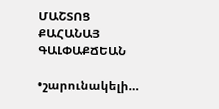ՄԱՇՏՈՑ ՔԱՀԱՆԱՅ ԳԱԼՓԱՔՃԵԱՆ

•շարունակելի…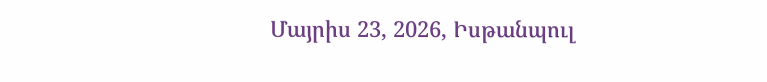Մայրիս 23, 2026, Իսթանպուլ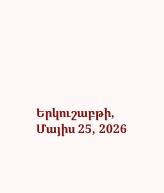Երկուշաբթի, Մայիս 25, 2026